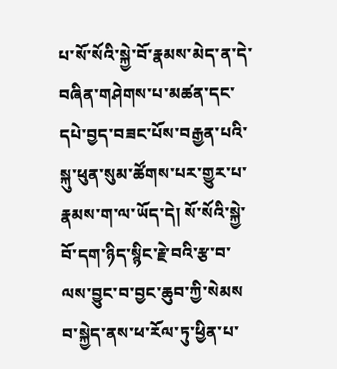པ་སོ་སོའི་སྐྱེ་བོ་རྣམས་མེད་ན་དེ་བཞིན་གཤེགས་པ་མཚན་དང་དཔེ་བྱད་བཟང་པོས་བརྒྱན་པའི་སྐུ་ཕུན་སུམ་ཚོགས་པར་གྱུར་པ་རྣམས་ག་ལ་ཡོད་དེ། སོ་སོའི་སྐྱེ་བོ་དག་ཉིད་སྙིང་རྗེ་བའི་རྩ་བ་ལས་བྱུང་བ་བྱང་ཆུབ་ཀྱི་སེམས
བ་སྐྱེད་ནས་ཕ་རོལ་ཏུ་ཕྱིན་པ་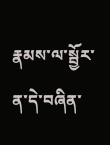རྣམས་ལ་སྦྱོར་ན་དེ་བཞིན་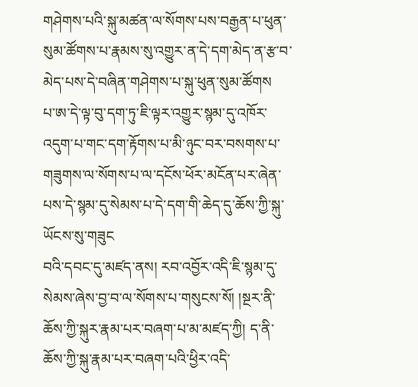གཤེགས་པའི་སྐུ་མཚན་ལ་སོགས་པས་བརྒྱན་པ་ཕུན་སུམ་ཚོགས་པ་རྣམས་སུ་འགྱུར་ན་དེ་དག་མེད་ན་རྩ་བ་མེད་པས་དེ་བཞིན་གཤེགས་པ་སྐུ་ཕུན་སུམ་ཚོགས
པ་ཨ་དེ་ལྟ་བུ་དག་ཏུ་ཇི་ལྟར་འགྱུར་སྙམ་དུ་འཁོར་འདུག་པ་གང་དག་རྟོགས་པ་མི་ཉུང་བར་བསགས་པ་གཟུགས་ལ་སོགས་པ་ལ་དངོས་ཕོར་མངོན་པར་ཞེན་པས་དེ་སྙམ་དུ་སེམས་པ་དེ་དག་གི་ཆེད་དུ་ཆོས་ཀྱི་སྐུ་ཡོངས་སུ་གཟུང
བའི་དབང་དུ་མཛད་ནས། རབ་འབྱོར་འདི་ཇི་སྙམ་དུ་སེམས་ཞེས་བྱ་བ་ལ་སོགས་པ་གསུངས་སོ། །སྔར་ནི་ཆོས་ཀྱི་སྐུར་རྣམ་པར་བཞག་པ་མ་མཛད་ཀྱི། ད་ནི་ཆོས་ཀྱི་སྐུ་རྣམ་པར་བཞག་པའི་ཕྱིར་འདི་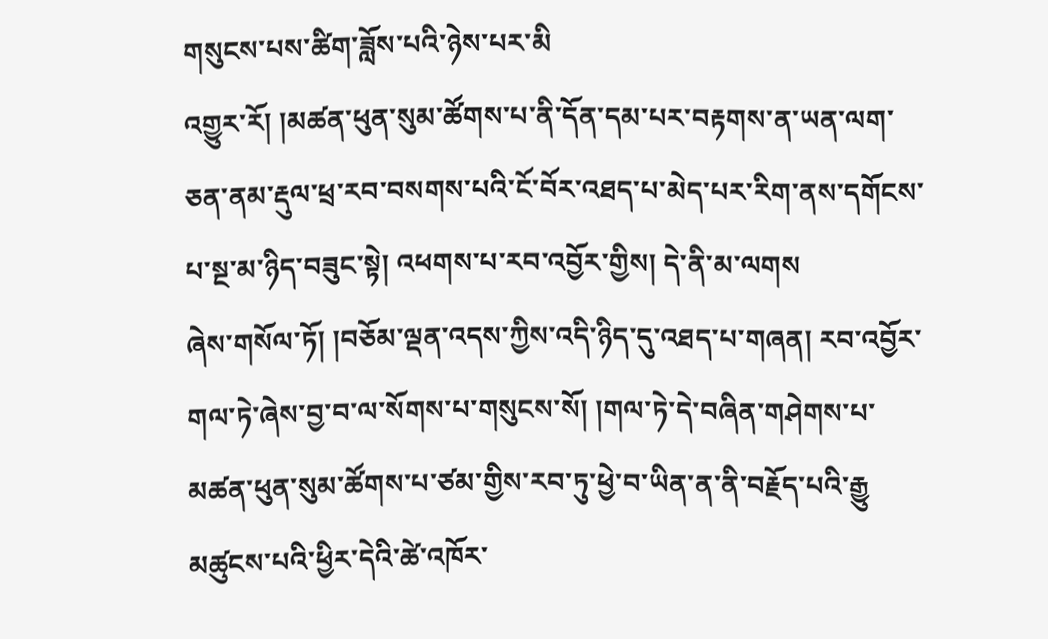གསུངས་པས་ཚིག་ཟློས་པའི་ཉེས་པར་མི
འགྱུར་རོ། །མཚན་ཕུན་སུམ་ཚོགས་པ་ནི་དོན་དམ་པར་བརྟགས་ན་ཡན་ལག་ཅན་ནམ་རྡུལ་ཕྲ་རབ་བསགས་པའི་ངོ་བོར་འཐད་པ་མེད་པར་རིག་ནས་དགོངས་པ་སྔ་མ་ཉིད་བཟུང་སྟེ། འཕགས་པ་རབ་འབྱོར་གྱིས། དེ་ནི་མ་ལགས
ཞེས་གསོལ་ཏོ། །བཅོམ་ལྡན་འདས་ཀྱིས་འདི་ཉིད་དུ་འཐད་པ་གཞན། རབ་འབྱོར་གལ་ཏེ་ཞེས་བྱ་བ་ལ་སོགས་པ་གསུངས་སོ། །གལ་ཏེ་དེ་བཞིན་གཤེགས་པ་མཚན་ཕུན་སུམ་ཚོགས་པ་ཙམ་གྱིས་རབ་ཏུ་ཕྱེ་བ་ཡིན་ན་ནི་བརྗོད་པའི་རྒྱུ
མཚུངས་པའི་ཕྱིར་དེའི་ཚེ་འཁོར་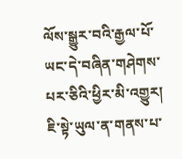ལོས་སྒྱུར་བའི་རྒྱལ་པོ་ཡང་དེ་བཞིན་གཤེགས་པར་ཅིའི་ཕྱིར་མི་འགྱུར། ཇི་སྟེ་ཡུལ་ན་གནས་པ་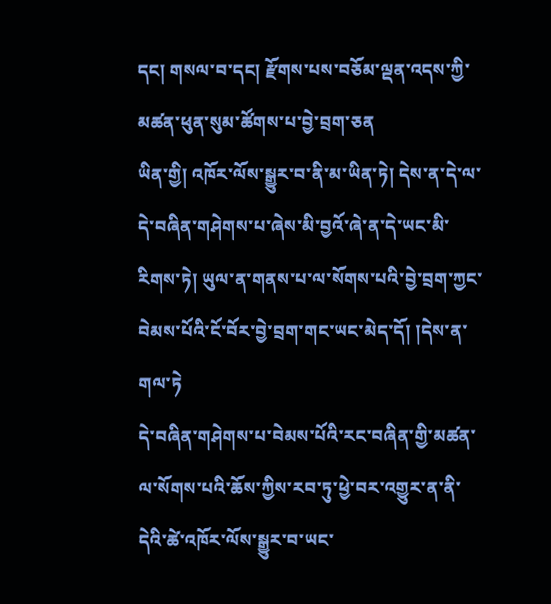དང། གསལ་བ་དང། རྫོགས་པས་བཅོམ་ལྡན་འདས་ཀྱི་མཚན་ཕུན་སུམ་ཚོགས་པ་བྱེ་བྲག་ཅན
ཡིན་གྱི། འཁོར་ལོས་སྒྱུར་བ་ནི་མ་ཡིན་ཏེ། དེས་ན་དེ་ལ་དེ་བཞིན་གཤེགས་པ་ཞེས་མི་བྱའོ་ཞེ་ན་དེ་ཡང་མི་རིགས་ཏེ། ཡུལ་ན་གནས་པ་ལ་སོགས་པའི་བྱེ་བྲག་ཀྱང་བེམས་པོའི་ངོ་བོར་བྱེ་བྲག་གང་ཡང་མེད་དོ། །དེས་ན་གལ་ཏེ
དེ་བཞིན་གཤེགས་པ་བེམས་པོའི་རང་བཞིན་གྱི་མཚན་ལ་སོགས་པའི་ཆོས་ཀྱིས་རབ་ཏུ་ཕྱེ་བར་འགྱུར་ན་ནི་དེའི་ཚེ་འཁོར་ལོས་སྒྱུར་བ་ཡང་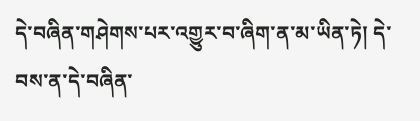དེ་བཞིན་གཤེགས་པར་འགྱུར་བ་ཞིག་ན་མ་ཡིན་ཏེ། དེ་བས་ན་དེ་བཞིན་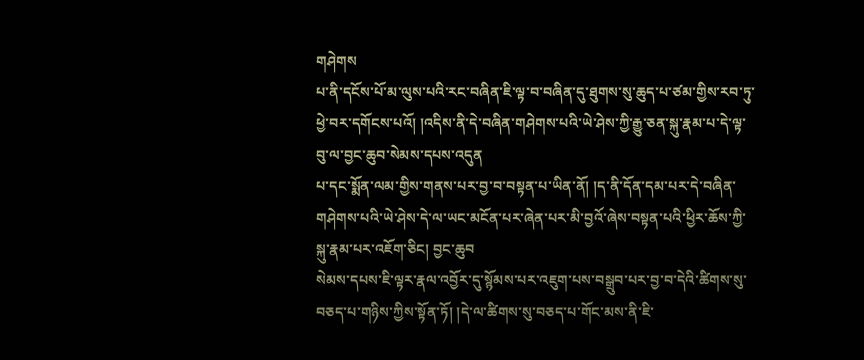གཤེགས
པ་ནི་དངོས་པོ་མ་ལུས་པའི་རང་བཞིན་ཇི་ལྟ་བ་བཞིན་དུ་ཐུགས་སུ་ཆུད་པ་ཙམ་གྱིས་རབ་ཏུ་ཕྱེ་བར་དགོངས་པའོ། །འདིས་ནི་དེ་བཞིན་གཤེགས་པའི་ཡེ་ཤེས་ཀྱི་རྒྱུ་ཅན་སྐུ་རྣམ་པ་དེ་ལྟ་བུ་ལ་བྱང་ཆུབ་སེམས་དཔས་འདུན
པ་དང་སྨོན་ལམ་གྱིས་གནས་པར་བྱ་བ་བསྟན་པ་ཡིན་ནོ། །ད་ནི་དོན་དམ་པར་དེ་བཞིན་གཤེགས་པའི་ཡེ་ཤེས་དེ་ལ་ཡང་མངོན་པར་ཞེན་པར་མི་བྱའོ་ཞེས་བསྟན་པའི་ཕྱིར་ཆོས་ཀྱི་སྐུ་རྣམ་པར་འཇོག་ཅིང། བྱང་ཆུབ
སེམས་དཔས་ཇི་ལྟར་རྣལ་འབྱོར་དུ་སྙོམས་པར་འཇུག་པས་བསྒྲུབ་པར་བྱ་བ་དེའི་ཚིགས་སུ་བཅད་པ་གཉིས་ཀྱིས་སྟོན་ཏོ། །དེ་ལ་ཚིགས་སུ་བཅད་པ་གོང་མས་ནི་ཇི་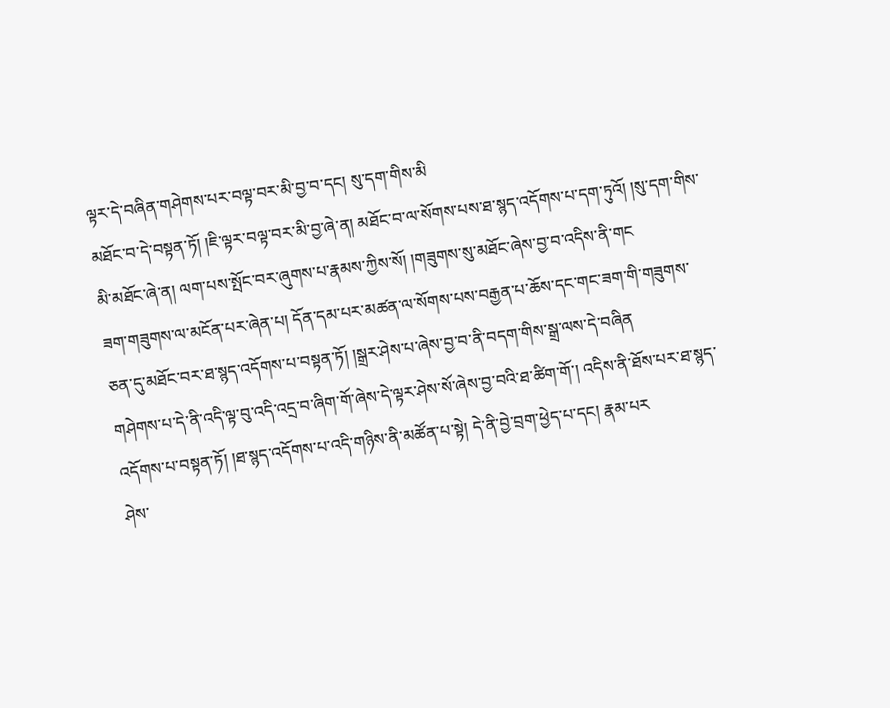ལྟར་དེ་བཞིན་གཤེགས་པར་བལྟ་བར་མི་བྱ་བ་དང། སུ་དག་གིས་མི
མཐོང་བ་དེ་བསྟན་ཏོ། །ཇི་ལྟར་བལྟ་བར་མི་བྱ་ཞེ་ན། མཐོང་བ་ལ་སོགས་པས་ཐ་སྙད་འདོགས་པ་དག་ཏུའོ། །སུ་དག་གིས་མི་མཐོང་ཞེ་ན། ལག་པས་སྤོང་བར་ཞུགས་པ་རྣམས་ཀྱིས་སོ། །གཟུགས་སུ་མཐོང་ཞེས་བྱ་བ་འདིས་ནི་གང
ཟག་གཟུགས་ལ་མངོན་པར་ཞེན་པ། དོན་དམ་པར་མཚན་ལ་སོགས་པས་བརྒྱན་པ་ཆོས་དང་གང་ཟག་གི་གཟུགས་ཅན་དུ་མཐོང་བར་ཐ་སྙད་འདོགས་པ་བསྟན་ཏོ། །སྒྲར་ཤེས་པ་ཞེས་བྱ་བ་ནི་བདག་གིས་སྒྲ་ལས་དེ་བཞིན
གཤེགས་པ་དེ་ནི་འདི་ལྟ་བུ་འདི་འདྲ་བ་ཞིག་གོ་ཞེས་དེ་ལྟར་ཤེས་སོ་ཞེས་བྱ་བའི་ཐ་ཚིག་གོ་། འདིས་ནི་ཐོས་པར་ཐ་སྙད་འདོགས་པ་བསྟན་ཏོ། །ཐ་སྙད་འདོགས་པ་འདི་གཉིས་ནི་མཚོན་པ་སྟེ། དེ་ནི་བྱེ་བྲག་ཕྱེད་པ་དང། རྣམ་པར
ཤེས་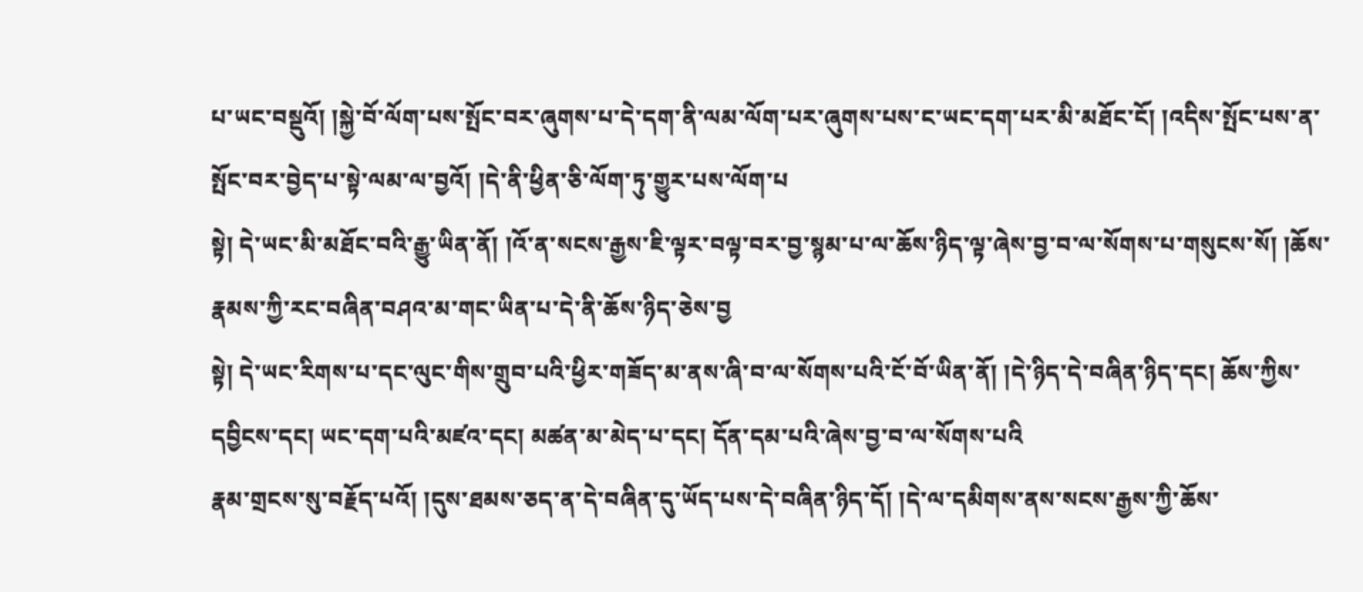པ་ཡང་བསྡུའོ། །སྐྱེ་བོ་ལོག་པས་སྤོང་བར་ཞུགས་པ་དེ་དག་ནི་ལམ་ལོག་པར་ཞུགས་པས་ང་ཡང་དག་པར་མི་མཐོང་ངོ། །འདིས་སྤོང་པས་ན་སྤོང་བར་བྱེད་པ་སྟེ་ལམ་ལ་བྱའོ། །དེ་ནི་ཕྱིན་ཅི་ལོག་ཏུ་གྱུར་པས་ལོག་པ
སྟེ། དེ་ཡང་མི་མཐོང་བའི་རྒྱུ་ཡིན་ནོ། །འོ་ན་སངས་རྒྱས་ཇི་ལྟར་བལྟ་བར་བྱ་སྙམ་པ་ལ་ཆོས་ཉིད་ལྟ་ཞེས་བྱ་བ་ལ་སོགས་པ་གསུངས་སོ། །ཆོས་རྣམས་ཀྱི་རང་བཞིན་བཤའ་མ་གང་ཡིན་པ་དེ་ནི་ཆོས་ཉིད་ཅེས་བྱ
སྟེ། དེ་ཡང་རིགས་པ་དང་ལུང་གིས་གྲུབ་པའི་ཕྱིར་གཟོད་མ་ནས་ཞི་བ་ལ་སོགས་པའི་ངོ་བོ་ཡིན་ནོ། །དེ་ཉིད་དེ་བཞིན་ཉིད་དང། ཆོས་ཀྱིས་དབྱིངས་དང། ཡང་དག་པའི་མཛའ་དང། མཚན་མ་མེད་པ་དང། དོན་དམ་པའི་ཞེས་བྱ་བ་ལ་སོགས་པའི
རྣམ་གྲངས་སུ་བརྗོད་པའོ། །དུས་ཐམས་ཅད་ན་དེ་བཞིན་དུ་ཡོད་པས་དེ་བཞིན་ཉིད་དོ། །དེ་ལ་དམིགས་ནས་སངས་རྒྱས་ཀྱི་ཆོས་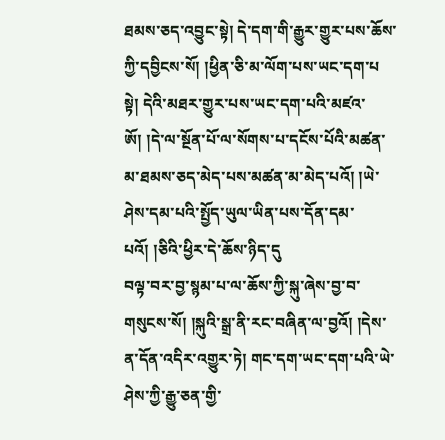ཐམས་ཅད་འབྱུང་སྟེ། དེ་དག་གི་རྒྱུར་གྱུར་པས་ཆོས་ཀྱི་དབྱིངས་སོ། །ཕྱིན་ཅི་མ་ལོག་པས་ཡང་དག་པ
སྟེ། དེའི་མཐར་གྱུར་པས་ཡང་དག་པའི་མཛའ་ཨོ། །དེ་ལ་སྔོན་པོ་ལ་སོགས་པ་དངོས་པོའི་མཚན་མ་ཐམས་ཅད་མེད་པས་མཚན་མ་མེད་པའོ། །ཡེ་ཤེས་དམ་པའི་སྤྱོད་ཡུལ་ཡིན་པས་དོན་དམ་པའོ། །ཅིའི་ཕྱིར་དེ་ཆོས་ཉིད་དུ
བལྟ་བར་བྱ་སྙམ་པ་ལ་ཆོས་ཀྱི་སྐུ་ཞེས་བྱ་བ་གསུངས་སོ། །སྐུའི་སྒྲ་ནི་རང་བཞིན་ལ་བྱའོ། །དེས་ན་དོན་འདིར་འགྱུར་ཏེ། གང་དག་ཡང་དག་པའི་ཡེ་ཤེས་ཀྱི་རྒྱུ་ཅན་གྱི་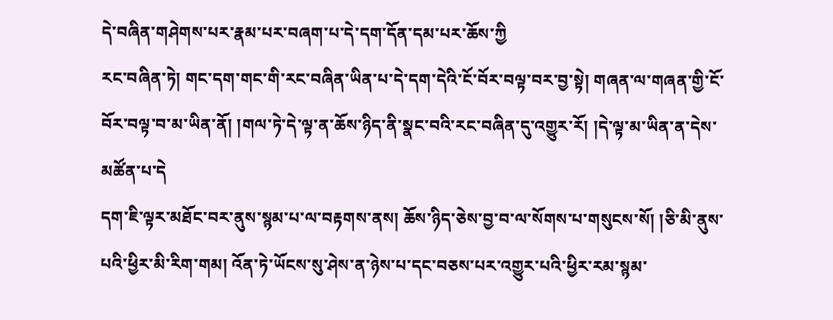དེ་བཞིན་གཤེགས་པར་རྣམ་པར་བཞག་པ་དེ་དག་དོན་དམ་པར་ཆོས་ཀྱི
རང་བཞིན་ཏེ། གང་དག་གང་གི་རང་བཞིན་ཡིན་པ་དེ་དག་དེའི་ངོ་བོར་བལྟ་བར་བྱ་སྟེ། གཞན་ལ་གཞན་གྱི་ངོ་བོར་བལྟ་བ་མ་ཡིན་ནོ། །གལ་ཏེ་དེ་ལྟ་ན་ཆོས་ཉིད་ནི་སྣང་བའི་རང་བཞིན་དུ་འགྱུར་རོ། །དེ་ལྟ་མ་ཡིན་ན་དེས་མཚོན་པ་དེ
དག་ཇི་ལྟར་མཐོང་བར་ནུས་སྙམ་པ་ལ་བརྟགས་ནས། ཆོས་ཉིད་ཅེས་བྱ་བ་ལ་སོགས་པ་གསུངས་སོ། །ཅི་མི་ནུས་པའི་ཕྱིར་མི་རིག་གམ། འོན་ཏེ་ཡོངས་སུ་ཤེས་ན་ཉེས་པ་དང་བཅས་པར་འགྱུར་པའི་ཕྱིར་རམ་སྙམ་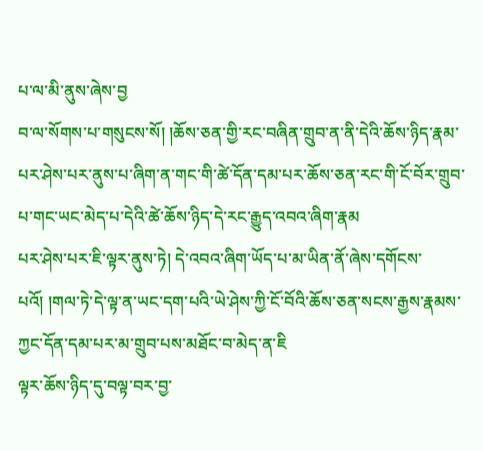པ་ལ་མི་ནུས་ཞེས་བྱ
བ་ལ་སོགས་པ་གསུངས་སོ། །ཆོས་ཅན་གྱི་རང་བཞིན་གྲུབ་ན་ནི་དེའི་ཆོས་ཉིད་རྣམ་པར་ཤེས་པར་ནུས་པ་ཞིག་ན་གང་གི་ཚེ་དོན་དམ་པར་ཆོས་ཅན་རང་གི་ངོ་བོར་གྲུབ་པ་གང་ཡང་མེད་པ་དེའི་ཚེ་ཆོས་ཉིད་དེ་རང་རྒྱུད་འབའ་ཞིག་རྣམ
པར་ཤེས་པར་ཇི་ལྟར་ནུས་ཏེ། དེ་འབའ་ཞིག་ཡོད་པ་མ་ཡིན་ནོ་ཞེས་དགོངས་པའོ། །གལ་ཏེ་དེ་ལྟ་ན་ཡང་དག་པའི་ཡེ་ཤེས་ཀྱི་ངོ་བོའི་ཆོས་ཅན་སངས་རྒྱས་རྣམས་ཀྱང་དོན་དམ་པར་མ་གྲུབ་པས་མཐོང་བ་མེད་ན་ཇི
ལྟར་ཆོས་ཉིད་དུ་བལྟ་བར་བྱ་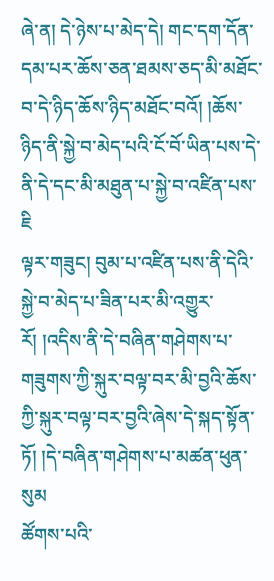ཞེ་ན། དེ་ཉེས་པ་མེད་དེ། གང་དག་དོན་དམ་པར་ཆོས་ཅན་ཐམས་ཅད་མི་མཐོང་བ་དེ་ཉིད་ཆོས་ཉིད་མཐོང་བའོ། །ཆོས་ཉིད་ནི་སྐྱེ་བ་མེད་པའི་ངོ་བོ་ཡིན་པས་དེ་ནི་དེ་དང་མི་མཐུན་པ་སྐྱེ་བ་འཛིན་པས་ཇི
ལྟར་གཟུང། བུམ་པ་འཛིན་པས་ནི་དེའི་སྐྱེ་བ་མེད་པ་ཟིན་པར་མི་འགྱུར་རོ། །འདིས་ནི་དེ་བཞིན་གཤེགས་པ་གཟུགས་ཀྱི་སྐུར་བལྟ་བར་མི་བྱའི་ཆོས་ཀྱི་སྐུར་བལྟ་བར་བྱའི་ཞེས་དེ་སྐད་སྟོན་ཏོ། །དེ་བཞིན་གཤེགས་པ་མཚན་ཕུན་སུམ
ཚོགས་པའི་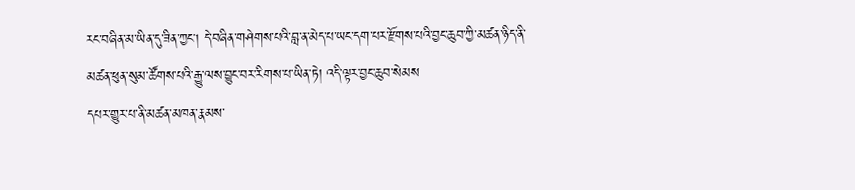རང་བཞིན་མ་ཡིན་དུ་ཟིན་ཀྱང། དེ་བཞིན་གཤེགས་པའི་བླ་ན་མེད་པ་ཡང་དག་པར་རྫོགས་པའི་བྱང་ཆུབ་ཀྱི་མཚན་ཉིད་ནི་མཚན་ཕུན་སུམ་ཚོགས་པའི་རྒྱུ་ལས་བྱུང་བར་རིགས་པ་ཡིན་ཏེ། འདི་ལྟར་བྱང་ཆུབ་སེམས
དཔར་གྱུར་པ་ནི་མཚན་མཁན་རྣམས་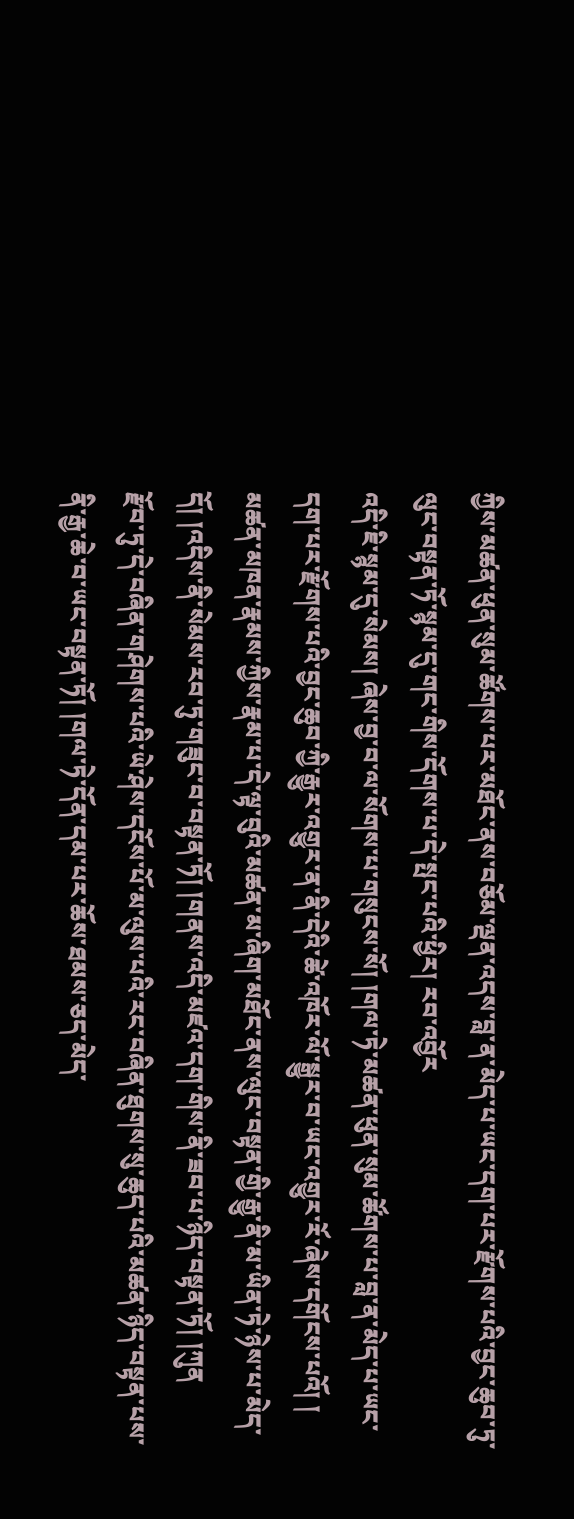ཀྱིས་མཚན་ཕུན་སུམ་ཚོགས་པར་མཐོང་ནས་བཅོམ་ལྡན་འདས་བླ་ན་མེད་པ་ཡང་དག་པར་རྫོགས་པའི་བྱང་ཆུབ་ཏུ་ལུང་བསྟན་ཏོ་སྙམ་དུ་གང་གིས་དོགས་པ་དེ་སྤང་པའི་ཕྱིར། རབ་འབྱོར
འདི་ཇི་སྙམ་དུ་སེམས། ཞེས་བྱ་བ་ལ་སོགས་པ་གསུངས་སོ། །གལ་ཏེ་མཚན་ཕུན་སུམ་ཚོགས་པ་བླ་ན་མེད་པ་ཡང་དག་པར་རྫོགས་པའི་བྱང་ཆུབ་ཀྱི་རྒྱུར་འགྱུར་ན་ནི་དེའི་ཚེ་འཁོར་ལོ་སྒྱུར་བ་ཡང་འགྱུར་རོ་ཞེས་དགོངས་པའོ། །
མཚན་མཁན་རྣམས་ཀྱིས་རྣམ་པ་དེ་ལྟ་བུའི་མཚན་མ་ཞིག་མཐོང་ནས་ལུང་བསྟན་གྱི་རྒྱུ་ནི་མ་ཡིན་ཏེ་ཉེས་པ་མེད་དོ། །འདིས་ནི་སེམས་རབ་ཏུ་གཟུང་བ་བསྟན་ཏོ། །གནས་འདི་མཛའ་དག་གིས་ནི་ཟབ་པ་ཉིད་བསྟན་ཏོ། །ཀུན
རྫོབ་ཏུ་དེ་བཞིན་གཤེགས་པའི་ཡེ་ཤེས་དངོས་པོ་མ་ལུས་པའི་རང་བཞིན་ཐུགས་སུ་ཆུད་པའི་མཚན་ཉིད་བསྟན་པས་ནི་རྒྱ་ཆེ་བ་ཡང་བསྟན་ཏོ། །གལ་ཏེ་དོན་དམ་པར་ཆོས་ཐམས་ཅད་མེད་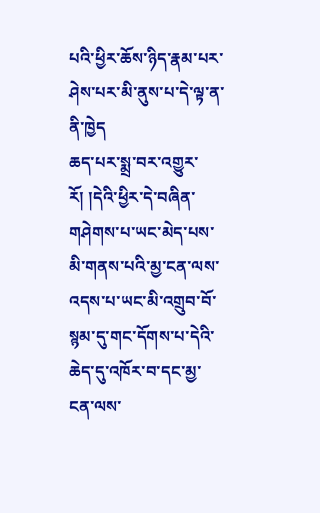པའི་ཕྱིར་ཆོས་ཉིད་རྣམ་པར་ཤེས་པར་མི་ནུས་པ་དེ་ལྟ་ན་ནི་ཁྱེད
ཆད་པར་སྨྲ་བར་འགྱུར་རོ། །དེའི་ཕྱིར་དེ་བཞིན་གཤེགས་པ་ཡང་མེད་པས་མི་གནས་པའི་མྱ་ངན་ལས་འདས་པ་ཡང་མི་འགྲུབ་བོ་སྙམ་དུ་གང་དོགས་པ་དེའི་ཆེད་དུ་འཁོར་བ་དང་མྱ་ངན་ལས་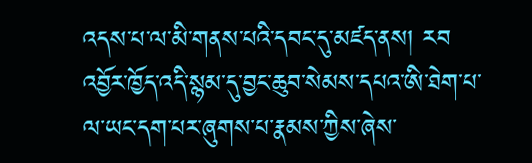འདས་པ་ལ་མི་གནས་པའི་དབང་དུ་མཛད་ནས། རབ
འབྱོར་ཁྱོད་འདི་སྙམ་དུ་བྱང་ཆུབ་སེམས་དཔའ་ཨི་ཐེག་པ་ལ་ཡང་དག་པར་ཞུགས་པ་རྣམས་ཀྱིས་ཞེས་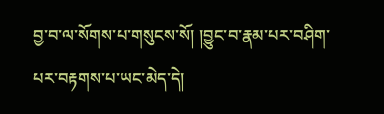བྱ་བ་ལ་སོགས་པ་གསུངས་སོ། །བྱུང་བ་རྣམ་པར་བཤིག་པར་བརྟགས་པ་ཡང་མེད་དེ།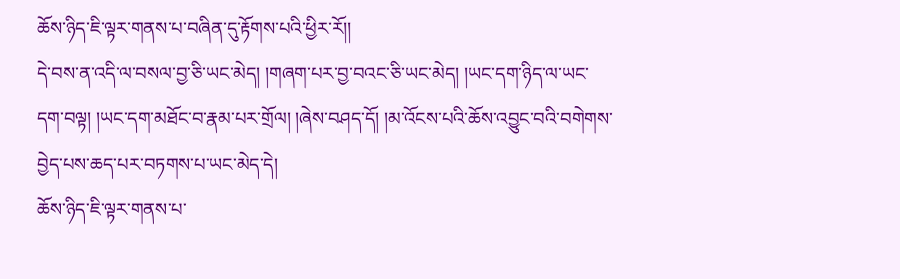ཆོས་ཉིད་ཇི་ལྟར་གནས་པ་བཞིན་དུ་རྟོགས་པའི་ཕྱིར་རོ།།
དེ་བས་ན་འདི་ལ་བསལ་བྱ་ཅི་ཡང་མེད། །གཞག་པར་བྱ་བའང་ཅི་ཡང་མེད། །ཡང་དག་ཉིད་ལ་ཡང་དག་བལྟ། །ཡང་དག་མཐོང་བ་རྣམ་པར་གྲོལ། །ཞེས་བཤད་དོ། །མ་འོངས་པའི་ཆོས་འབྱུང་བའི་བགེགས་བྱེད་པས་ཆད་པར་བཏགས་པ་ཡང་མེད་དེ།
ཆོས་ཉིད་ཇི་ལྟར་གནས་པ་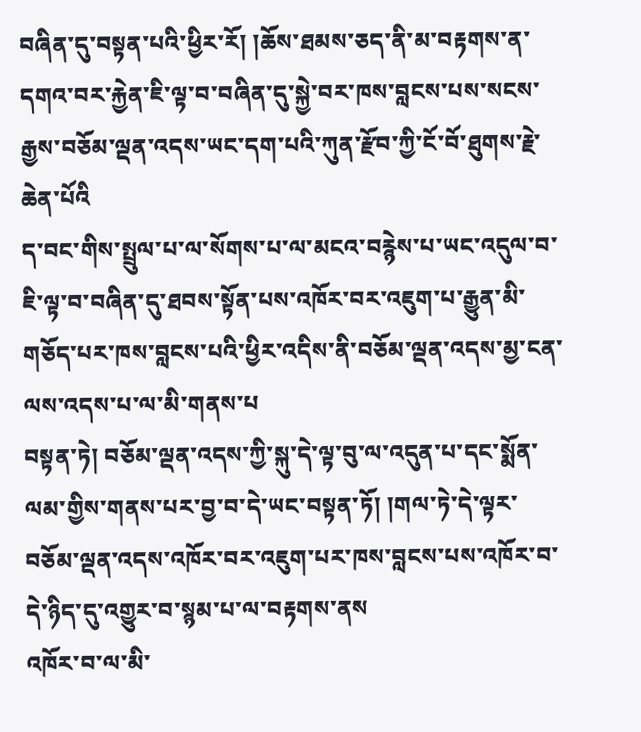བཞིན་དུ་བསྟན་པའི་ཕྱིར་རོ། །ཆོས་ཐམས་ཅད་ནི་མ་བརྟགས་ན་དགའ་བར་རྐྱེན་ཇི་ལྟ་བ་བཞིན་དུ་སྐྱེ་བར་ཁས་བླངས་པས་སངས་རྒྱས་བཅོམ་ལྡན་འདས་ཡང་དག་པའི་ཀུན་རྫོབ་ཀྱི་ངོ་བོ་ཐུགས་རྗེ་ཆེན་པོའི
ད་བང་གིས་སྤྲུལ་པ་ལ་སོགས་པ་ལ་མངའ་བརྙེས་པ་ཡང་འདུལ་བ་ཇི་ལྟ་བ་བཞིན་དུ་ཐབས་སྟོན་པས་འཁོར་བར་འཇུག་པ་རྒྱུན་མི་གཅོད་པར་ཁས་བླངས་པའི་ཕྱིར་འདིས་ནི་བཅོམ་ལྡན་འདས་མྱ་ངན་ལས་འདས་པ་ལ་མི་གནས་པ
བསྟན་ཏེ། བཅོམ་ལྡན་འདས་ཀྱི་སྐུ་དེ་ལྟ་བུ་ལ་འདུན་པ་དང་སྨོན་ལམ་གྱིས་གནས་པར་བྱ་བ་དེ་ཡང་བསྟན་ཏོ། །གལ་ཏེ་དེ་ལྟར་བཅོམ་ལྡན་འདས་འཁོར་བར་འཇུག་པར་ཁས་བླངས་པས་འཁོར་བ་དེ་ཉིད་དུ་འགྱུར་བ་སྙམ་པ་ལ་བརྟགས་ནས
འཁོར་བ་ལ་མི་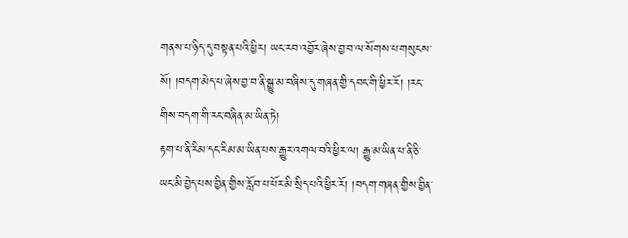གནས་པ་ཉིད་དུ་བསྟན་པའི་ཕྱིར། ཡང་རབ་འབྱོར་ཞེས་བྱ་བ་ལ་སོགས་པ་གསུངས་སོ། །བདག་མེད་པ་ཞེས་བྱ་བ་ནི་སྒྱུ་མ་བཞིས་དུ་གཞན་གྱི་དབང་གི་ཕྱིར་རོ། །རང་གིས་བདག་གི་རང་བཞིན་མ་ཡིན་ཏེ།
རྟག་པ་ནི་རིམ་དང་རིམ་མ་ཡིན་པས་རྒྱུར་འགལ་བའི་ཕྱིར་ལ། རྒྱུ་མ་ཡིན་པ་ནི་ཅི་ཡང་མི་བྱེད་པས་བྱིན་གྱིས་རློབ་པ་པོར་མི་སྲིད་པའི་ཕྱིར་རོ། །བདག་གཞན་གྱིས་བྱིན་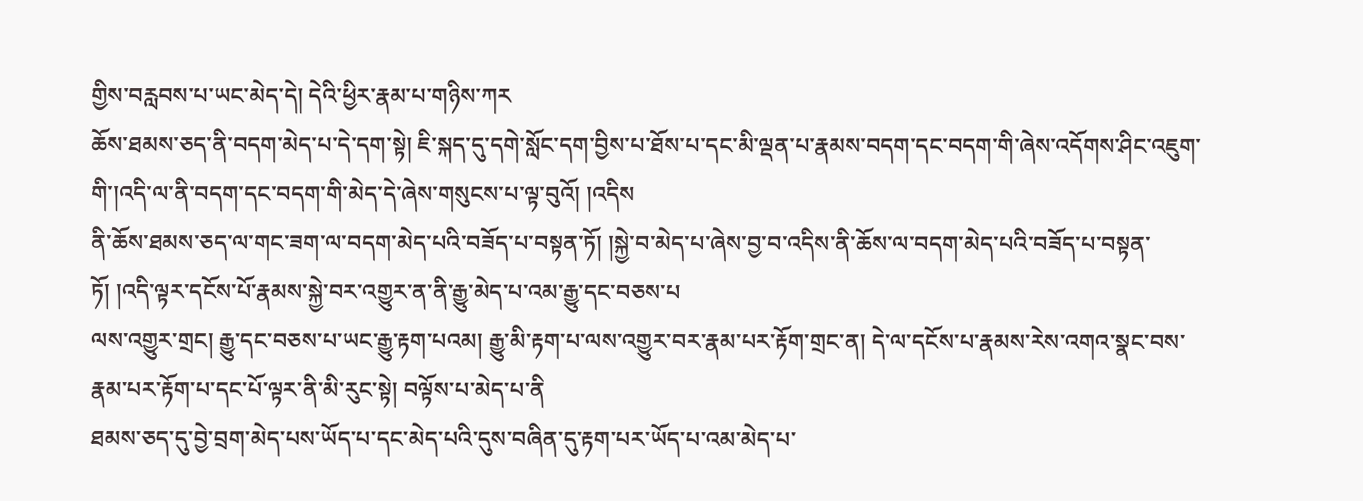གྱིས་བརླབས་པ་ཡང་མེད་དེ། དེའི་ཕྱིར་རྣམ་པ་གཉིས་ཀར
ཆོས་ཐམས་ཅད་ནི་བདག་མེད་པ་དེ་དག་སྟེ། ཇི་སྐད་དུ་དགེ་སློང་དག་བྱིས་པ་ཐོས་པ་དང་མི་ལྡན་པ་རྣམས་བདག་དང་བདག་གི་ཞེས་འདོགས་ཤིང་འཇུག་གི་།འདི་ལ་ནི་བདག་དང་བདག་གི་མེད་དེ་ཞེས་གསུངས་པ་ལྟ་བུའོ། །འདིས
ནི་ཆོས་ཐམས་ཅད་ལ་གང་ཟག་ལ་བདག་མེད་པའི་བཟོད་པ་བསྟན་ཏོ། །སྐྱེ་བ་མེད་པ་ཞེས་བྱ་བ་འདིས་ནི་ཆོས་ལ་བདག་མེད་པའི་བཟོད་པ་བསྟན་ཏོ། །འདི་ལྟར་དངོས་པོ་རྣམས་སྐྱེ་བར་འགྱུར་ན་ནི་རྒྱུ་མེད་པ་འམ་རྒྱུ་དང་བཅས་པ
ལས་འགྱུར་གྲང། རྒྱུ་དང་བཅས་པ་ཡང་རྒྱུ་རྟག་པའམ། རྒྱུ་མི་རྟག་པ་ལས་འགྱུར་བར་རྣམ་པར་རྟོག་གྲང་ན། དེ་ལ་དངོས་པ་རྣམས་རེས་འགའ་སྣང་བས་རྣམ་པར་རྟོག་པ་དང་པོ་ལྟར་ནི་མི་རུང་སྟེ། བལྟོས་པ་མེད་པ་ནི
ཐམས་ཅད་དུ་བྱེ་བྲག་མེད་པས་ཡོད་པ་དང་མེད་པའི་དུས་བཞིན་དུ་རྟག་པར་ཡོད་པ་འམ་མེད་པ་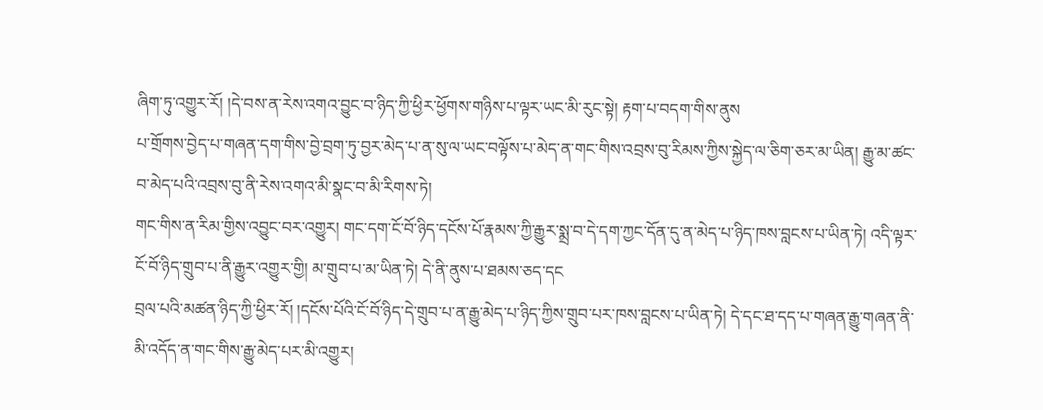ཞིག་ཏུ་འགྱུར་རོ། །དེ་བས་ན་རེས་འགའ་བྱུང་བ་ཉིད་ཀྱི་ཕྱིར་ཕྱོགས་གཉིས་པ་ལྟར་ཡང་མི་རུང་སྟེ། རྟག་པ་བདག་གིས་ནུས
པ་གྲོགས་བྱེད་པ་གཞན་དག་གིས་བྱེ་བྲག་ཏུ་བྱར་མེད་པ་ན་སུ་ལ་ཡང་བལྟོས་པ་མེད་ན་གང་གིས་འབྲས་བུ་རིམས་ཀྱིས་སྐྱེད་ལ་ཅིག་ཅར་མ་ཡིན། རྒྱུ་མ་ཚང་བ་མེད་པའི་འབྲས་བུ་ནི་རེས་འགའ་མི་སྣང་བ་མི་རིགས་ཏེ།
གང་གིས་ན་རིམ་གྱིས་འབྱུང་བར་འགྱུར། གང་དག་ངོ་བོ་ཉིད་དངོས་པོ་རྣམས་ཀྱི་རྒྱུར་སྨྲ་བ་དེ་དག་ཀྱང་དོན་དུ་ན་མེད་པ་ཉིད་ཁས་བླངས་པ་ཡིན་ཏེ། འདི་ལྟར་ངོ་བོ་ཉིད་གྲུབ་པ་ནི་རྒྱུར་འགྱུར་གྱི། མ་གྲུབ་པ་མ་ཡིན་ཏེ། དེ་ནི་ནུས་པ་ཐམས་ཅད་དང
བྲལ་པའི་མཚན་ཉིད་ཀྱི་ཕྱིར་རོ། །དངོས་པོའི་ངོ་བོ་ཉིད་དེ་གྲུབ་པ་ན་རྒྱུ་མེད་པ་ཉིད་ཀྱིས་གྲུབ་པར་ཁས་བླངས་པ་ཡིན་ཏེ། དེ་དང་ཐ་དད་པ་གཞན་རྒྱུ་གཞན་ནི་མི་འདོད་ན་གང་གིས་རྒྱུ་མེད་པར་མི་འགྱུར།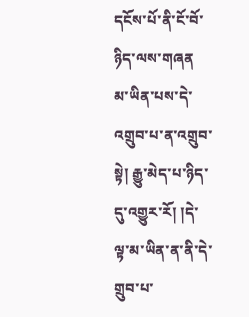དངོས་པོ་ནི་ངོ་བོ་ཉིད་ལས་གཞན
མ་ཡིན་པས་དེ་འགྲུབ་པ་ན་འགྲུབ་སྟེ། རྒྱུ་མེད་པ་ཉིད་དུ་འགྱུར་རོ། །དེ་ལྟ་མ་ཡིན་ན་ནི་དེ་གྲུབ་པ་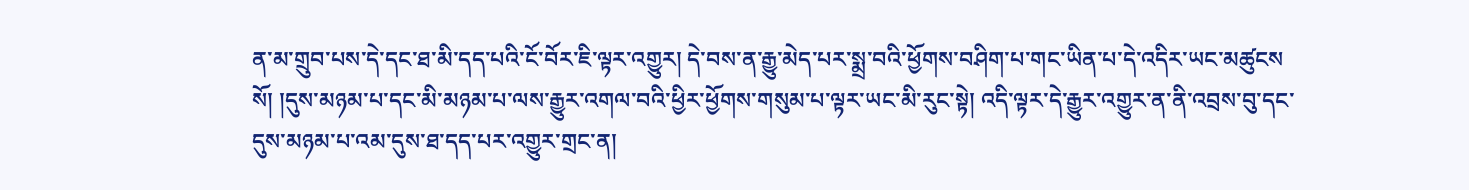ན་མ་གྲུབ་པས་དེ་དང་ཐ་མི་དད་པའི་ངོ་བོར་ཇི་ལྟར་འགྱུར། དེ་བས་ན་རྒྱུ་མེད་པར་སྨྲ་བའི་ཕྱོགས་བཤིག་པ་གང་ཡིན་པ་དེ་འདིར་ཡང་མཚུངས
སོ། །དུས་མཉམ་པ་དང་མི་མཉམ་པ་ལས་རྒྱུར་འགལ་བའི་ཕྱིར་ཕྱོགས་གསུམ་པ་ལྟར་ཡང་མི་རུང་སྟེ། འདི་ལྟར་དེ་རྒྱུར་འགྱུར་ན་ནི་འབྲས་བུ་དང་དུས་མཉམ་པ་འམ་དུས་ཐ་དད་པར་འགྱུར་གྲང་ན།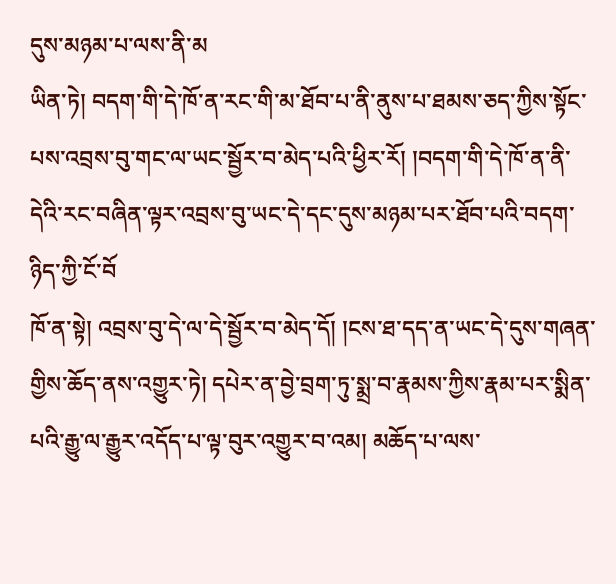དུས་མཉམ་པ་ལས་ནི་མ
ཡིན་ཏེ། བདག་གི་དེ་ཁོ་ན་རང་གི་མ་ཐོབ་པ་ནི་ནུས་པ་ཐམས་ཅད་ཀྱིས་སྟོང་པས་འབྲས་བུ་གང་ལ་ཡང་སྦྱོར་བ་མེད་པའི་ཕྱིར་རོ། །བདག་གི་དེ་ཁོ་ན་ནི་དེའི་རང་བཞིན་ལྟར་འབྲས་བུ་ཡང་དེ་དང་དུས་མཉམ་པར་ཐོབ་པའི་བདག་ཉིད་ཀྱི་ངོ་བོ
ཁོ་ན་སྟེ། འབྲས་བུ་དེ་ལ་དེ་སྦྱོར་བ་མེད་དོ། །ངས་ཐ་དད་ན་ཡང་དེ་དུས་གཞན་གྱིས་ཆོད་ནས་འགྱུར་ཏེ། དཔེར་ན་བྱེ་བྲག་ཏུ་སྨྲ་བ་རྣམས་ཀྱིས་རྣམ་པར་སྨིན་པའི་རྒྱུ་ལ་རྒྱུར་འདོད་པ་ལྟ་བུར་འགྱུར་བ་འམ། མཆོད་པ་ལས་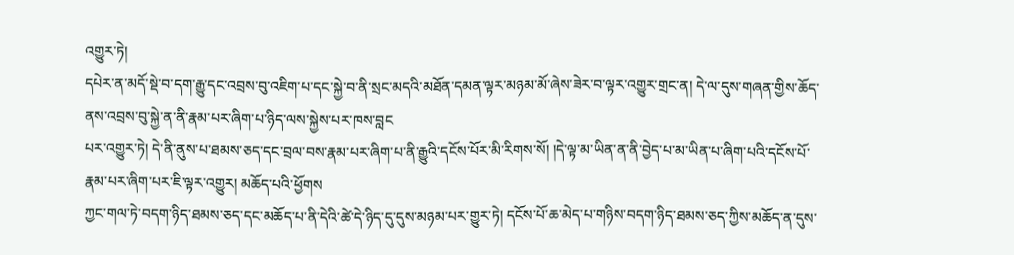འགྱུར་ཏེ།
དཔེར་ན་མདོ་སྡེ་བ་དག་རྒྱུ་དང་འབྲས་བུ་འཇིག་པ་དང་སྐྱེ་བ་ནི་སྲང་མདའི་མཐོན་དམན་ལྟར་མཉམ་མོ་ཞེས་ཟེར་བ་ལྟར་འགྱུར་གྲང་ན། དེ་ལ་དུས་གཞན་གྱིས་ཆོད་ནས་འབྲས་བུ་སྐྱེ་ན་ནི་རྣམ་པར་ཞིག་པ་ཉིད་ལས་སྐྱེས་པར་ཁས་བླང
པར་འགྱུར་ཏེ། དེ་ནི་ནུས་པ་ཐམས་ཅད་དང་བྲལ་བས་རྣམ་པར་ཞིག་པ་ནི་རྒྱུའི་དངོས་པོར་མི་རིགས་སོ། །དེ་ལྟ་མ་ཡིན་ན་ནི་བྱེད་པ་མ་ཡིན་པ་ཞིག་པའི་དངོས་པོ་རྣམ་པར་ཞིག་པར་ཇི་ལྟར་འགྱུར། མཆོད་པའི་ཕྱོགས
ཀྱང་གལ་ཏེ་བདག་ཉིད་ཐམས་ཅད་དང་མཆོད་པ་ནི་དེའི་ཚེ་དེ་ཉིད་དུ་དུས་མཉམ་པར་གྱུར་ཏེ། དངོས་པོ་ཆ་མེད་པ་གཉིས་བདག་ཉིད་ཐམས་ཅད་ཀྱིས་མཆོད་ན་དུས་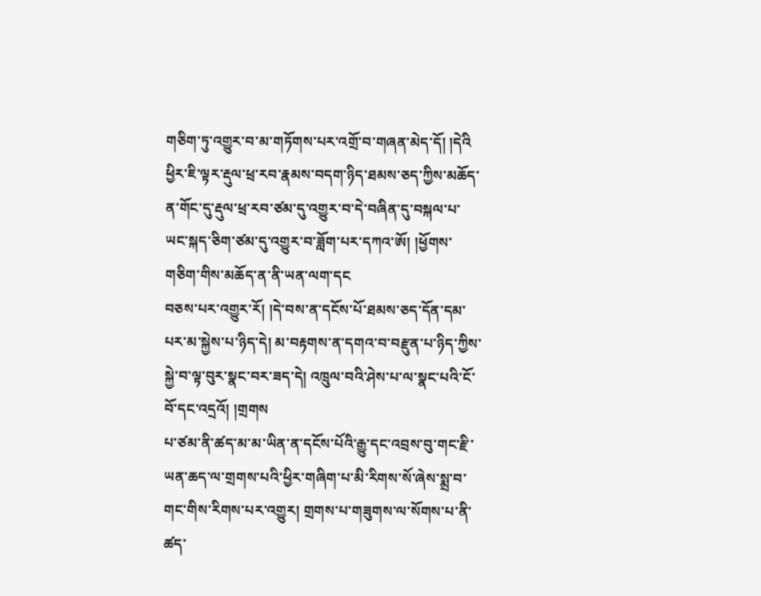གཅིག་ཏུ་འགྱུར་བ་མ་གཏོགས་པར་འགྲོ་བ་གཞན་མེད་དོ། །དེའི
ཕྱིར་ཇི་ལྟར་རྡུལ་ཕྲ་རབ་རྣམས་བདག་ཉིད་ཐམས་ཅད་ཀྱིས་མཆོད་ན་གོང་དུ་རྡུལ་ཕྲ་རབ་ཙམ་དུ་འགྱུར་བ་དེ་བཞིན་དུ་བསྐལ་པ་ཡང་སྐད་ཅིག་ཙམ་དུ་འགྱུར་བ་ཟློག་པར་དཀའ་ཨོ། །ཕྱོགས་གཅིག་གིས་མཆོད་ན་ནི་ཡན་ལག་དང
བཅས་པར་འགྱུར་རོ། །དེ་བས་ན་དངོས་པོ་ཐམས་ཅད་དོན་དམ་པར་མ་སྐྱེས་པ་ཉིད་དེ། མ་བརྟགས་ན་དགའ་བ་བརྫུན་པ་ཉིད་ཀྱིས་སྐྱེ་བ་ལྟ་བུར་སྣང་བར་ཟད་དེ། འཁྲུལ་བའི་ཤེས་པ་ལ་སྣང་པའི་ངོ་བོ་དང་འདྲའོ། །གྲགས
པ་ཙམ་ནི་ཚད་མ་མ་ཡིན་ན་དངོས་པོའི་རྒྱུ་དང་འབྲས་བུ་གང་རྫི་ཡན་ཆད་ལ་གྲགས་པའི་ཕྱིར་གཞིག་པ་མི་རིགས་སོ་ཞེས་སྨྲ་བ་གང་གིས་རིགས་པར་འགྱུར། གྲགས་པ་གཟུགས་ལ་སོགས་པ་ནི་ཚད་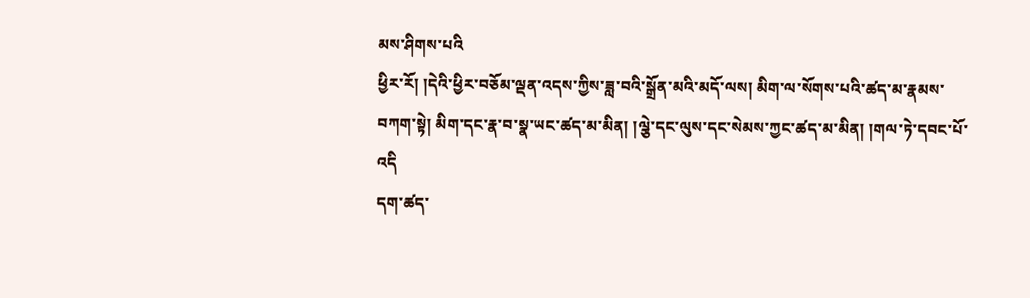མས་ཤིགས་པའི
ཕྱིར་རོ། །དེའི་ཕྱིར་བཅོམ་ལྡན་འདས་ཀྱིས་ཟླ་བའི་སྒྲོན་མའི་མདོ་ལས། མིག་ལ་སོགས་པའི་ཚད་མ་རྣམས་བཀག་སྟེ། མིག་དང་རྣ་བ་སྣ་ཡང་ཚད་མ་མིན། །ལྕེ་དང་ལུས་དང་སེམས་ཀྱང་ཚད་མ་མིན། །གལ་ཏེ་དབང་པོ་འདི
དག་ཚད་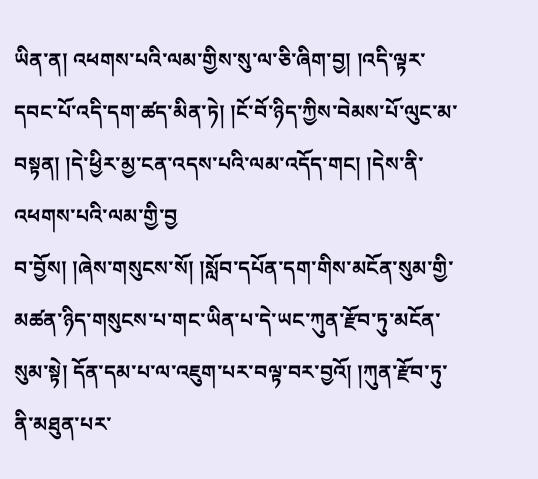ཡིན་ན། འཕགས་པའི་ལམ་གྱིས་སུ་ལ་ཅི་ཞིག་བྱ། །འདི་ལྟར་དབང་པོ་འདི་དག་ཚད་མིན་ཏེ། །ངོ་བོ་ཉིད་ཀྱིས་བེམས་པོ་ལུང་མ་བསྟན། །དེ་ཕྱིར་མྱ་ངན་འདས་པའི་ལམ་འདོད་གང། །དེས་ནི་འཕགས་པའི་ལམ་གྱི་བྱ
བ་བྱོས། །ཞེས་གསུངས་སོ། །སློབ་དཔོན་དག་གིས་མངོན་སུམ་གྱི་མཚན་ཉིད་གསུངས་པ་གང་ཡིན་པ་དེ་ཡང་ཀུན་རྫོབ་ཏུ་མངོན་སུམ་སྟེ། དོན་དམ་པ་ལ་འཇུག་པར་བལྟ་བར་བྱའོ། །ཀུན་རྫོབ་ཏུ་ནི་མཐུན་པར་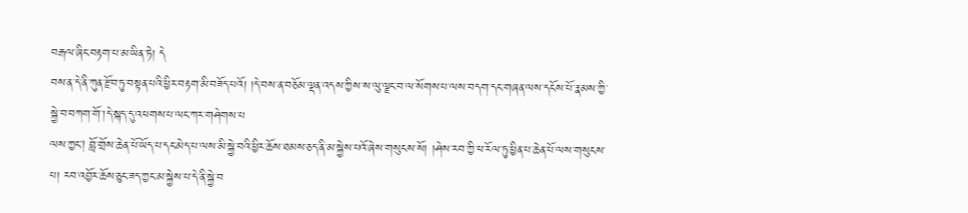བརྒལ་ཞིང་བརྟག་པ་མ་ཡིན་ཏེ། དེ
བས་ན་དེ་ནི་ཀུན་རྫོབ་ཏུ་བསྟན་པའི་ཕྱིར་བརྟག་མི་བཟོད་པའོ། །དེ་བས་ན་བཅོམ་ལྡན་འདས་ཀྱིས་ས་ལུ་ལྗང་བ་ལ་སོགས་པ་ལས་བདག་དང་གཞན་ལས་དངོས་པོ་རྣམས་ཀྱི་སྐྱེ་བ་བཀག་གོ་།དེ་སྐད་དུ་འཕགས་པ་ལང་ཀར་གཤེགས་པ
ལས་ཀྱང། བློ་གྲོས་ཆེན་པོ་ཡོད་པ་དང་མེད་པ་ལས་མི་སྐྱེ་བའི་ཕྱིར་ཆོས་ཐམས་ཅད་ནི་མ་སྐྱེས་པའོ་ཞེས་གསུངས་སོ། །ཤེས་རབ་ཀྱི་ཕ་རོལ་ཏུ་ཕྱིན་པ་ཆེན་པོ་ལས་གསུངས་པ། རབ་འབྱོར་ཆོས་ཅུང་ཟད་ཀྱང་མ་སྐྱེས་པ་དེ་ནི་སྐྱེ་བ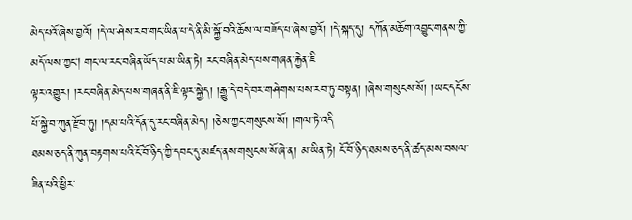མེད་པའོ་ཞེས་བྱའོ། །དེ་ལ་ཤེས་རབ་གང་ཡིན་པ་དེ་ནི་མི་སྐྱོ་བའི་ཆོས་ལ་བཟོད་པ་ཞེས་བྱའོ། །དེ་སྐད་དུ། དཀོན་མཆོག་འབྱུང་གནས་ཀྱི་མདོ་ལས་ཀྱང། གང་ལ་རང་བཞིན་ཡོད་པ་མ་ཡིན་ཏེ། རང་བཞིན་མེད་པས་གཞན་རྐྱེན་ཇི
ལྟར་འགྱུར། །རང་བཞིན་མེད་པས་གཞན་ནི་ཇི་ལྟར་སྐྱེད། །རྒྱུ་དེ་བདེ་བར་གཤེགས་པས་རབ་ཏུ་བསྟན། །ཞེས་གསུངས་སོ། །ཡང་དངོས་པོ་སྐྱེ་བ་ཀུན་རྫོབ་ཏུ། །དམ་པའི་དོན་དུ་རང་བཞིན་མེད། །ཅེས་ཀྱང་གསུངས་སོ། །གལ་ཏེ་འདི
ཐམས་ཅད་ནི་ཀུན་བརྟགས་པའི་ངོ་བོ་ཉིད་ཀྱི་དབང་དུ་མཛད་ནས་གསུངས་སོ་ཞེ་ན། མ་ཡིན་ཏེ། ངོ་བོ་ཉིད་ཐམས་ཅད་ནི་ཚད་མས་བསལ་ཟིན་པའི་ཕྱིར་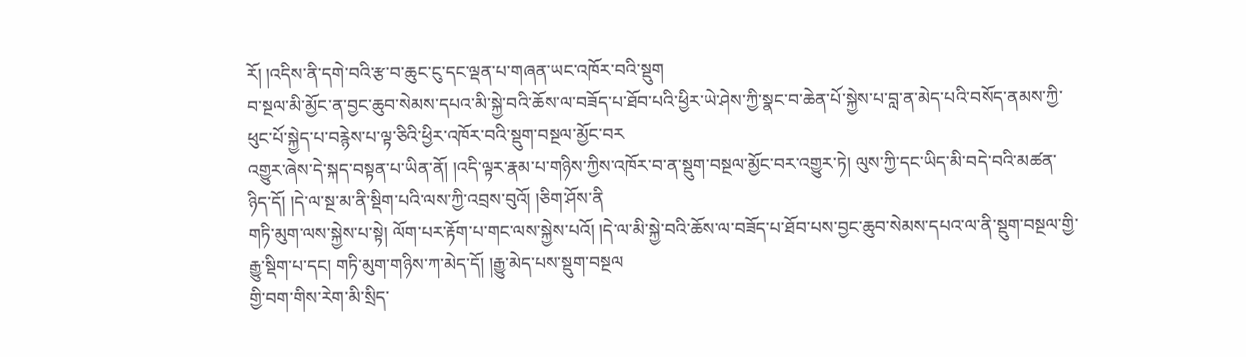རོ། །འདིས་ནི་དགེ་བའི་རྩ་བ་ཆུང་ངུ་དང་ལྡན་པ་གཞན་ཡང་འཁོར་བའི་སྡུག
བ་སྔལ་མི་མྱོང་ན་བྱང་ཆུབ་སེམས་དཔའ་མི་སྐྱེ་བའི་ཆོས་ལ་བཟོད་པ་ཐོབ་པའི་ཕྱིར་ཡེ་ཤེས་ཀྱི་སྣང་བ་ཆེན་པོ་སྐྱེས་པ་བླ་ན་མེད་པའི་བསོད་ནམས་ཀྱི་ཕུང་པོ་སྐྱེད་པ་བརྙེས་པ་ལྟ་ཅིའི་ཕྱིར་འཁོར་བའི་སྡུག་བསྔལ་མྱོང་བར
འགྱུར་ཞེས་དེ་སྐད་བསྟན་པ་ཡིན་ནོ། །འདི་ལྟར་རྣམ་པ་གཉིས་ཀྱིས་འཁོར་བ་ན་སྡུག་བསྔལ་མྱོང་བར་འགྱུར་ཏེ། ལུས་ཀྱི་དང་ཡིད་མི་བདེ་བའི་མཚན་ཉིད་དོ། །དེ་ལ་སྔ་མ་ནི་སྡིག་པའི་ལས་ཀྱི་འབྲས་བུའོ། །ཅིག་ཤོས་ནི
གཏི་མུག་ལས་སྐྱེས་པ་སྟེ། ལོག་པར་རྟོག་པ་གང་ལས་སྐྱེས་པའོ། །དེ་ལ་མི་སྐྱེ་བའི་ཆོས་ལ་བཟོད་པ་ཐོབ་པས་བྱང་ཆུབ་སེམས་དཔའ་ལ་ནི་སྡུག་བསྔལ་གྱི་རྒྱུ་སྡིག་པ་དང། གཏི་མུག་གཉིས་ཀ་མེད་དོ། །རྒྱུ་མེད་པས་སྡུག་བསྔལ
གྱི་བག་གིས་རེག་མི་སྲིད་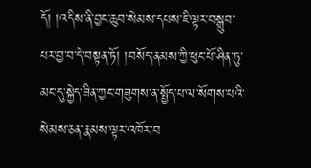དོ། །འདིས་ནི་བྱང་ཆུབ་སེམས་དཔས་ཇི་ལྟར་བསྒྲུབ་པར་བྱ་བ་དེ་བསྟན་ཏོ། །བསོད་ནམས་ཀྱི་ཕུང་པོ་ཤིན་ཏུ་མང་དུ་སྐྱེད་ཟིན་ཀྱང་གཟུགས་ན་སྤྱོད་པ་ལ་སོགས་པའི་སེམས་ཅན་རྣམས་ལྟར་འཁོར་བ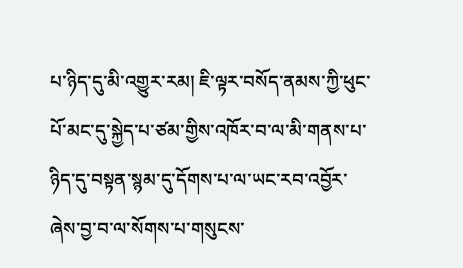པ་ཉིད་དུ་མི་འགྱུར་རམ། ཇི་ལྟར་བསོད་ནམས་ཀྱི་ཕུང་པོ་མང་དུ་སྐྱེད་པ་ཙམ་གྱིས་འཁོར་བ་ལ་མི་གནས་པ་ཉིད་དུ་བསྟན་སྙམ་དུ་དོགས་པ་ལ་ཡང་རབ་འབྱོར་ཞེས་བྱ་བ་ལ་སོགས་པ་གསུངས་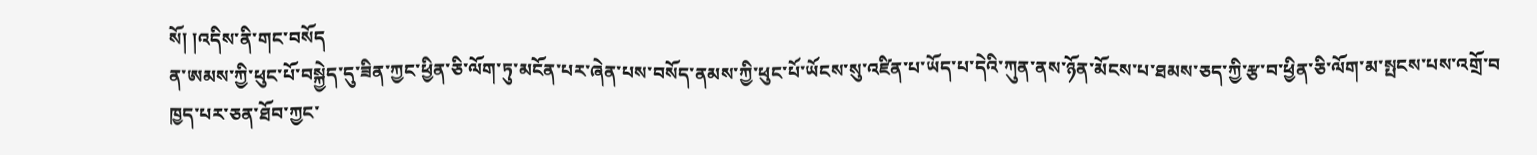སོ། །འདིས་ནི་གང་བསོད
ན་ཨམས་ཀྱི་ཕུང་པོ་བསྐྱེད་དུ་ཟིན་ཀྱང་ཕྱིན་ཅི་ལོག་ཏུ་མངོན་པར་ཞེན་པས་བསོད་ནམས་ཀྱི་ཕུང་པོ་ཡོངས་སུ་འཛིན་པ་ཡོད་པ་དེའི་ཀུན་ནས་ཉོན་མོངས་པ་ཐམས་ཅད་ཀྱི་རྩ་བ་ཕྱིན་ཅི་ལོག་མ་སྤངས་པས་འགྲོ་བ
ཁྱད་པར་ཅན་ཐོབ་ཀྱང་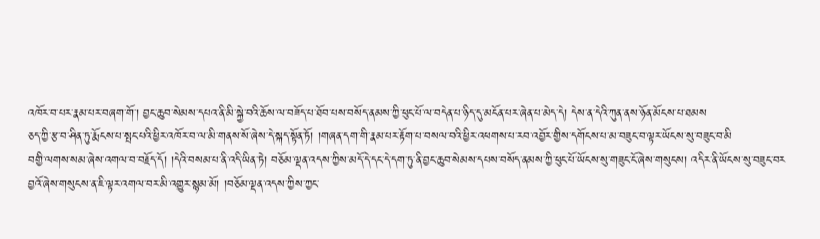འཁོར་བ་པར་རྣམ་པར་བཞག་གོ་། བྱང་ཆུབ་སེམས་དཔའ་ནི་མི་སྐྱེ་བའི་ཆོས་ལ་བཟོད་པ་ཐོབ་པས་བསོད་ནམས་ཀྱི་ཕུང་པོ་ལ་བདེན་པ་ཉིད་དུ་མངོན་པར་ཞེན་པ་མེད་དེ། དེས་ན་དེའི་ཀུན་ནས་ཉོན་མོངས་པ་ཐམས
ཅད་ཀྱི་རྩ་བ་ཤིན་ཏུ་རྨོངས་པ་སྤང་པའི་ཕྱིར་འཁོར་བ་ལ་མི་གནས་སོ་ཞེས་དེ་སྐད་སྟོན་ཏོ། །གཞན་དག་གི་རྣམ་པར་རྟོག་པ་བསལ་བའི་ཕྱིར་འཕགས་པ་རབ་འབྱོར་གྱིས་དགོངས་པ་མ་བཟུང་བ་ལྟར་ཡོངས་སུ་བཟུང་བ་མི
བགྱི་ལགས་སམ་ཞེས་འགལ་བ་བརྗོད་དོ། །དེའི་བསམ་པ་ནི་འདི་ཡིན་ཏེ། བཅོམ་ལྡན་འདས་ཀྱིས་མདོ་དེ་དང་དེ་དག་ཏུ་ནི་བྱང་ཆུབ་སེམས་དཔས་བསོད་ནམས་ཀྱི་ཕུང་པོ་ཡོངས་སུ་གཟུང་ངོ་ཞེས་གསུངས། འདིར་ནི་ཡོངས་སུ་བཟུང་བར
བྱའོ་ཞེས་གསུངས་ན་ཇི་ལྟར་འགལ་བར་མི་འགྱུར་སྙམ་མོ། །བཅོམ་ལྡན་འདས་ཀྱིས་ཀྱང་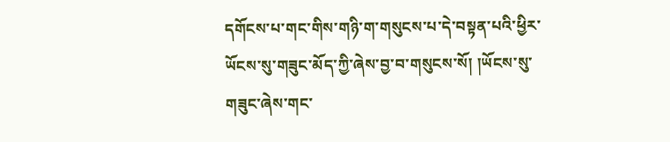དགོངས་པ་གང་གིས་གཉི་ག་གསུངས་པ་དེ་བསྟན་པའི་ཕྱིར་ཡོངས་སུ་གཟུང་མོད་ཀྱི་ཞེས་བྱ་བ་གསུངས་སོ། །ཡོངས་སུ་གཟུང་ཞེས་གང་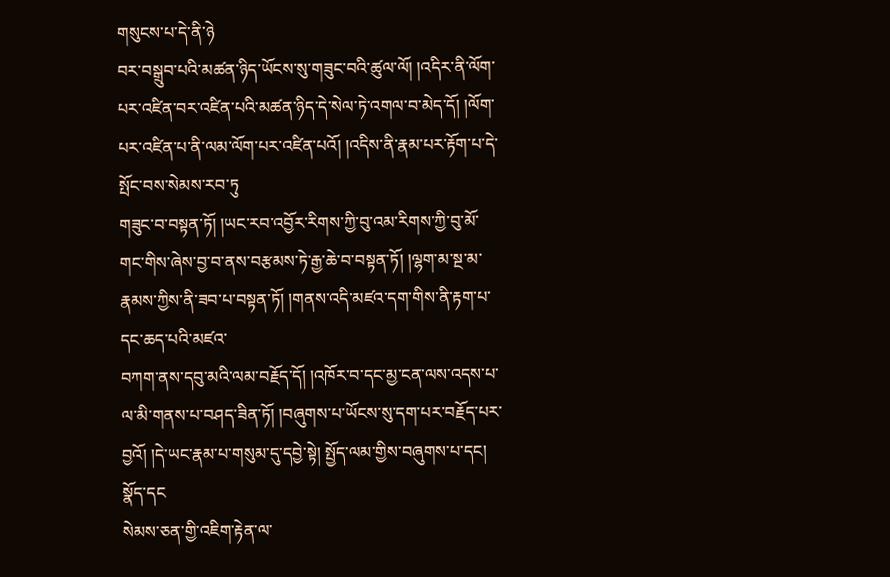གསུངས་པ་དེ་ནི་ཉེ
བར་བསྒྲུབ་པའི་མཚན་ཉིད་ཡོངས་སུ་གཟུང་བའི་ཚུལ་ལོ། །འདིར་ནི་ལོག་པར་འཛིན་བར་འཛིན་པའི་མཚན་ཉིད་དེ་སེལ་ཏེ་འགལ་བ་མེད་དོ། །ལོག་པར་འཛིན་པ་ནི་ལམ་ལོག་པར་འཛིན་པའོ། །འདིས་ནི་རྣམ་པར་རྟོག་པ་དེ་སྤོང་བས་སེམས་རབ་ཏུ
གཟུང་བ་བསྟན་ཏོ། །ཡང་རབ་འབྱོར་རིགས་ཀྱི་བུ་འམ་རིགས་ཀྱི་བུ་མོ་གང་གིས་ཞེས་བྱ་བ་ནས་བརྩམས་ཏེ་རྒྱ་ཆེ་བ་བསྟན་ཏོ། །ལྷག་མ་སྔ་མ་རྣམས་ཀྱིས་ནི་ཟབ་པ་བསྟན་ཏོ། །གནས་འདི་མཛའ་དག་གིས་ནི་རྟག་པ་དང་ཆད་པའི་མཛའ་
བཀག་ནས་དབུ་མའི་ལམ་བརྗོད་དོ། །འཁོར་བ་དང་མྱ་ངན་ལས་འདས་པ་ལ་མི་གནས་པ་བཤད་ཟིན་ཏོ། །བཞུགས་པ་ཡོངས་སུ་དག་པར་བརྗོད་པར་བྱའོ། །དེ་ཡང་རྣམ་པ་གསུམ་དུ་དབྱེ་སྟེ། སྤྱོད་ལམ་གྱིས་བཞུགས་པ་དང། སྣོད་དང
སེམས་ཅན་གྱི་འཇིག་རྟེན་ལ་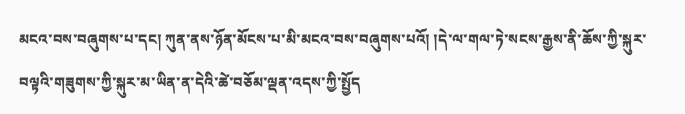མངའ་བས་བཞུགས་པ་དང། ཀུན་ནས་ཉོན་མོངས་པ་མི་མངའ་བས་བཞུགས་པའོ། །དེ་ལ་གལ་ཏེ་སངས་རྒྱས་ནི་ཆོས་ཀྱི་སྐུར་བལྟའི་གཟུགས་ཀྱི་སྐུར་མ་ཡིན་ན་དེའི་ཚེ་བཅོམ་ལྡན་འདས་ཀྱི་སྤྱོད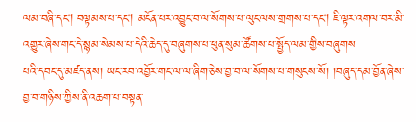ལམ་བཞི་དང། བལྟམས་པ་དང། མངོན་པར་འབྱུང་བ་ལ་སོགས་པ་ལུང་ལས་གྲགས་པ་དང། ཇི་ལྟར་འགལ་བར་མི་འགྱུར་ཞེས་གང་དེ་སྙམ་སེམས་པ་དེའི་ཆེད་དུ་བཞུགས་པ་ཕུན་སུམ་ཚོགས་པ་སྤྱོད་ལམ་གྱིས་བཞུགས
པའི་དབང་དུ་མཛད་ནས། ཡང་རབ་འབྱོར་གང་ལ་ལ་ཞིག་ཅེས་བྱ་བ་ལ་སོགས་པ་གསུངས་སོ། །བཞུད་དམ་བྱོན་ཞེས་བྱ་བ་གཉིས་ཀྱིས་ནི་འཆག་པ་བསྟན་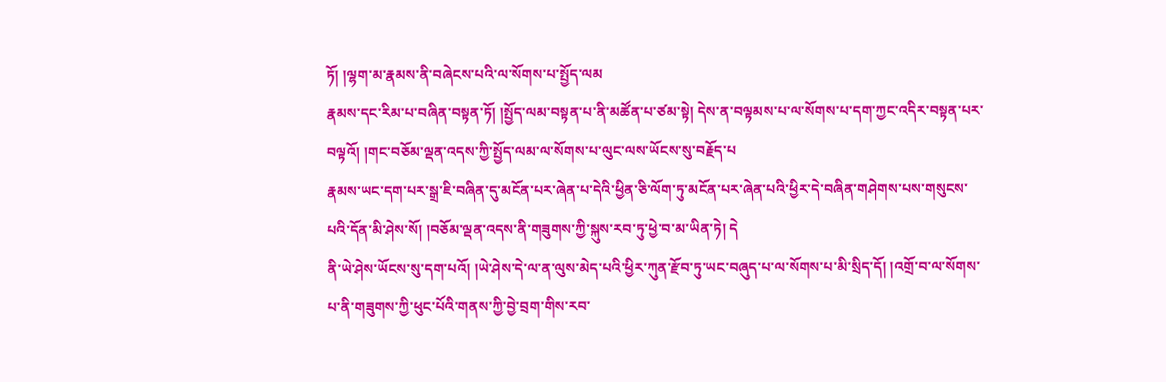ཏོ། །ལྷག་མ་རྣམས་ནི་བཞེངས་པའི་ལ་སོགས་པ་སྤྱོད་ལམ
རྣམས་དང་རིམ་པ་བཞིན་བསྟན་ཏོ། །སྤྱོད་ལམ་བསྟན་པ་ནི་མཚོན་པ་ཙམ་སྟེ། དེས་ན་བལྟམས་པ་ལ་སོགས་པ་དག་ཀྱང་འདིར་བསྟན་པར་བལྟའོ། །གང་བཅོམ་ལྡན་འདས་ཀྱི་སྤྱོད་ལམ་ལ་སོགས་པ་ལུང་ལས་ཡོངས་སུ་བརྗོད་པ
རྣམས་ཡང་དག་པར་སྒྲ་ཇི་བཞིན་དུ་མངོན་པར་ཞེན་པ་དེའི་ཕྱིན་ཅི་ལོག་ཏུ་མངོན་པར་ཞེན་པའི་ཕྱིར་དེ་བཞིན་གཤེགས་པས་གསུངས་པའི་དོན་མི་ཤེས་སོ། །བཅོམ་ལྡན་འདས་ནི་གཟུགས་ཀྱི་སྐུས་རབ་ཏུ་ཕྱེ་བ་མ་ཡིན་ཏེ། དེ
ནི་ཡེ་ཤེས་ཡོངས་སུ་དག་པའོ། །ཡེ་ཤེས་དེ་ལ་ན་ལུས་མེད་པའི་ཕྱིར་ཀུན་རྫོབ་ཏུ་ཡང་བཞུད་པ་ལ་སོགས་པ་མི་སྲིད་དོ། །འགྲོ་བ་ལ་སོགས་པ་ནི་གཟུགས་ཀྱི་ཕུང་པོའི་གནས་ཀྱི་བྱེ་བྲག་གིས་རབ་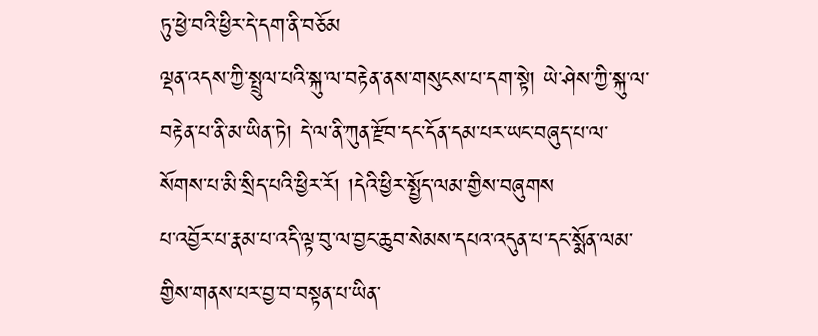ཏུ་ཕྱེ་བའི་ཕྱིར་དེ་དག་ནི་བཅོམ
ལྡན་འདས་ཀྱི་སྤྲུལ་པའི་སྐུ་ལ་བརྟེན་ནས་གསུངས་པ་དག་སྟེ། ཡེ་ཤེས་ཀྱི་སྐུ་ལ་བརྟེན་པ་ནི་མ་ཡིན་ཏེ། དེ་ལ་ནི་ཀུན་རྫོབ་དང་དོན་དམ་པར་ཡང་བཞུད་པ་ལ་སོགས་པ་མི་སྲིད་པའི་ཕྱིར་རོ། །དེའི་ཕྱིར་སྤྱོད་ལམ་གྱིས་བཞུགས
པ་འབྱོར་པ་རྣམ་པ་འདི་ལྟ་བུ་ལ་བྱང་ཆུབ་སེམས་དཔའ་འདུན་པ་དང་སྨོན་ལམ་གྱིས་གནས་པར་བྱ་བ་བསྟན་པ་ཡིན་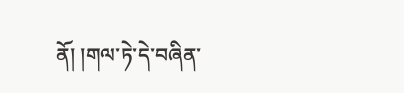ནོ། །གལ་ཏེ་དེ་བཞིན་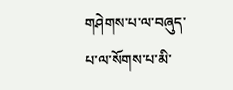གཤེགས་པ་ལ་བཞུད་པ་ལ་སོགས་པ་མི་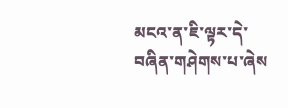མངའ་ན་ཇི་ལྟར་དེ་བཞིན་གཤེགས་པ་ཞེས